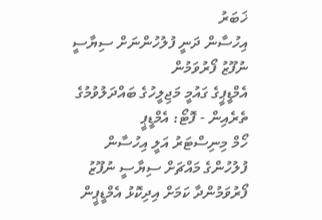ޚަބަރު
އިހުސާން ދަނީ ފުލުހުންނަށް ސިޔާސީ ނުފޫޒު ފޯރުވަމުން
އެމްޑީޕީގެ ގައުމީ މަޖިލީހުގެ ބައްދަލުވުމުގެ ތެރެއިން - ފޮޓޯ: އެމްޑީޕީ
ހޯމް މިނިސްޓަރު އަލީ އިހުސާން ފުލުހުންގެ މައްޗަށް ސިޔާސީ ނުފޫޒު ފޯރުވަމުންދާ ކަމަށް އިދިކޮޅު އެމްޑީޕީން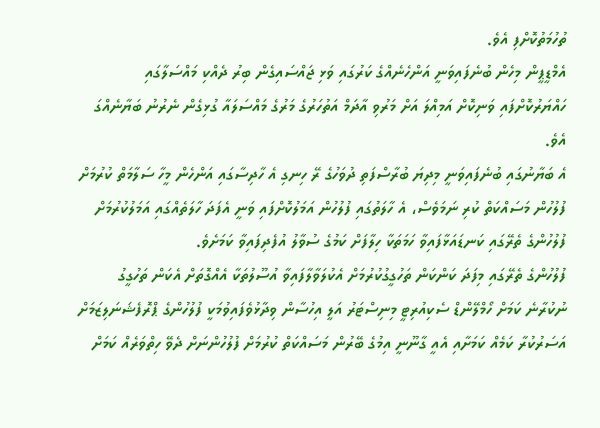ތުހުމަތުކޮށްފި އެވެ.
އެމްޑީޕީން މިހެން ބުނެފައިވަނީ އަންހެނެއްގެ ކަރުގައި ވަޅި ޖައްސައިގެން ބިރު ދެއްކި މައްސަލާގައި ހައްޔަރުކޮށްފައި ވަނިކޮށް އަމިއްލަ އަށް މަރުވި އާދަމް އަތުހަރުގެ މަރުގެ މައްސަލައާ ގުޅިގެން ނެރުނު ބަޔާނެއްގަ އެވެ.
އެ ބަޔާނުގައި ބުނެފައިވަނީ މިދިޔަ ބުރާސްފަތި ދުވަހުގެ ރޭ ހިނގި އެ ހާދިސާގައި އަންހެން މީހާ ސަލާމަތް ކުރުމަށް ފުލުހުން މަސައްކަތް ކުރި ނަމަވެސް، އެ ހާލަތުގައި ފުލުހުން އަމަލުކޮށްފައި ވަނީ އެފަދަ ހާލަތެއްގައި އަމަލުކުރުމަށް ފުލުހުންގެ ތެރޭގައި ކަނޑައަޅާފައިވާ ހަމަތަކާ ހިލާފަށް ކަމުގެ ސުވާލު އުފެދިފައިވާ ކަމަށެވެ.
ފުލުހުންގެ ތެރޭގައި މިފަދަ ކަންކަން ތަހުގީގުކުރުމަށް އެކުލަވާލާފައިވާ އުސޫލުތަކާ އެއްގޮތަށް އެކަން ތަހުގީގު ނުކުރާނެ ކަމަށް ހޯމްލޭންޑް ސެކިއުރިޓީ މިނިސްޓަރު އަލީ އިހުސާން ވިދާޅުވެފައިވުމަކީ ފުލުހުންގެ ޕްރޮފެޝަނަލިޒަމަށް އަސަރުކުރާ ކަމެއް ކަމަށާއި އެއީ ގާނޫނީ އިމުގެ ބޭރުން މަސައްކަތް ކުރުމަށް ފުލުހުންނަށް ދެވޭ ހިތްވަރެއް ކަމަށް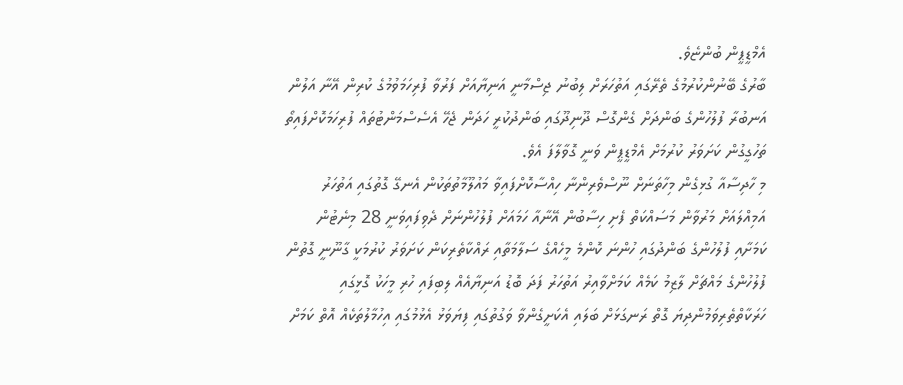އެމްޑީޕީން ބުންޏެވެ.
ބާރުގެ ބޭނުންކުރުމުގެ ތެރޭގައި އަތުހަރަށް ލިބުނު ޖިސްމާނީ އަނިޔާއަށް ފަރުވާ ފުރިހަމަވުމުގެ ކުރިން އޭނާ އަލުން އަނބުރާ ފުލުހުންގެ ބަންދަށް ގެންގޮސް ދޫނިދޫގައި ބަންދުކުރީ ހަދަން ޖެހޭ އެސެސްމަންޓުތައް ފުރިހަމަކޮށްފައިތޯ ތަހުގީގުން ކަށަވަރު ކުރުމަށް އެމްޑީޕީން ވަނީ ގޮވާލާފަ އެވެ.
މި ހާދިސާއާ ގުޅިގެން މިހާތަނަށް ނޫސްވެރިންނާ ހިއްސާކޮށްފައިވާ މައުލޫމާތުތަކުން އެނގޭ ގޮތުގައި އަތުހަރު އަމިއްލައަށް މަރުވާން މަސައްކަތް ފެށި ހިސާބުން އޭނާއާ ހަމައަށް ފުލުހުންނަށް ދެވިފައިވަނީ 28 މިނެޓުން ކަމަށާއި ފުލުހުންގެ ބަންދުގައި ހުންނަ ކޮންމެ މީހެއްގެ ސަލާމަތާއި ރައްކާތެރިކަން ކަށަވަރު ކުރުމަކީ ގާނޫނީ ގޮތުން ފުލުހުންގެ މައްޗަށް ލާޒިމު ކަމެއް ކަމަށްވާއިރު އަތުހަރު ފަދަ ބޮޑު އަނިޔާއެއް ލިބިފައި ހުރި މީހަކު ގޮޅީގައި ހަރަކާތްތެރިވަމުންދިޔަ ގޮތް ރަނގަޅަށް ބަލައި އެކަށީގެންވާ ވަގުތުގައި ފިޔަވަޅު އެޅުމުގައި އިހުމާލުތަކެއް އޮތް ކަމަށް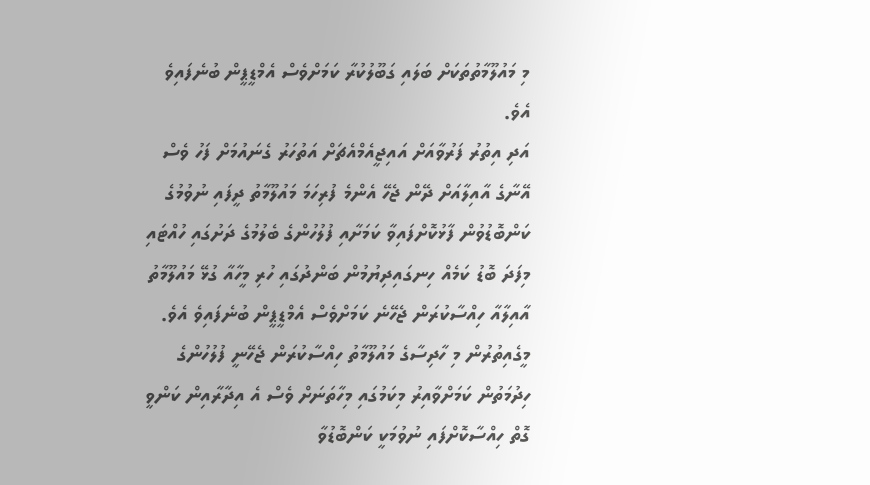މި މައުލޫމާތުތަކަށް ބަލައި ގަބޫލުކުރާ ކަމަށްވެސް އެމްޑީޕީން ބުނެފައިވެ އެވެ.
އަދި އިތުރު ފަރުވާއަށް އައިޖީއެމްއެޗަށް އަތުހަރު ގެނައުމަށް ފަހު ވެސް އޭނާގެ އާއިލާއަށް ދޭން ޖެހޭ އެންމެ ފުރިހަމަ މައުލޫމާތު ދީފައި ނުވުމުގެ ކަންބޮޑުވުން ފާޅުކޮށްފައިވާ ކަމަށާއި ފުލުހުންގެ ބެލުމުގެ ދަށުގައި ހުއްޓައި މިފަދަ ބޮޑު ކަމެއް ހިނގައިދިޔުމުން ބަންދުގައި ހުރި މީހާއާ ގުޅޭ މައުލޫމާތު އާއިލާއާ ހިއްސާކުރަން ޖެހޭނެ ކަމަށްވެސް އެމްޑީޕީން ބުނެފައިވެ އެވެ.
މީގެއިތުރުން މި ހާދިސާގެ މައުލޫމާތު ހިއްސާކުރަން ޖެހޭނީ ފުލުހުންގެ ހިދުމަތުން ކަމަށްވާއިރު މިކަމުގައި މިހާތަނަށް ވެސް އެ އިދާރާއިން ކަންވީ ގޮތް ހިއްސާކޮށްފައި ނުވުމަކީ ކަންބޮޑުވާ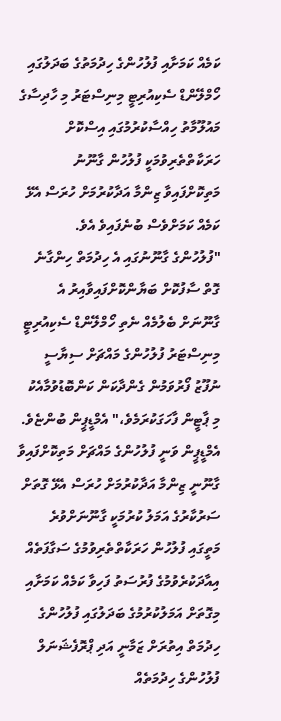ކަމެއް ކަމަށާއި ފުލުހުންގެ ހިދުމަތުގެ ބަދަލުގައި ހޯމްލޭންޑް ސެކިއުރިޓީ މިނިސްޓަރު މި ހާދިސާގެ މައުލޫމާތު ހިއްސާކުރުމުގައި އިސްކޮށް ހަރަކާތްތެރިވުމަކީ ފުލުހުން ގާނޫނު މަތިކޮށްފައިވާ ޒިންމާ އަދާކުރުމަށް ހުރަސް އެޅޭ ކަމެއް ކަމަށްވެސް ބުނެފައިވެ އެވެ.
"ފުލުހުންގެ ގާނޫނުގައި އެ ހިދުމަތް ހިންގާނެ ގޮތް ސާފުކޮށް ބަޔާންކޮށްފައިވާއިރު އެ ގާނޫނަށް ބެލުމެއް ނެތި ހޯމްލޭންޑް ސެކިއުރިޓީ މިނިސްޓަރު ފުލުހުންގެ މައްޗަށް ސިޔާސީ ނުފޫޒު ފޯރުވަމުން ގެންދާކަން ކަންބޮޑުވުމާއެކު މި ޕާޓީން ފާހަގަކުރަމެވެ،" އެމްޑީޕީން ބުންޏެވެ.
އެމްޑީޕީން ވަނީ ފުލުހުންގެ މައްޗަށް މަތިކޮށްފައިވާ ގާނޫނީ ޒިންމާ އަދާކުރުމަށް ހުރަސް އެޅޭ ގޮތަށް ސަރުކާރުގެ އަމަލު ކުރުމަކީ ގާނޫނަށްވުރެ މަތީގައި ފުލުހުން ހަރަކާތްތެރިވުމުގެ ސަގާފަތެއް އިއާދަކުރެވުމުގެ ފުރުސަތު ފަހިވާ ކަމެއް ކަމަށާއި މިގޮތަށް އަމަލުކުރުމުގެ ބަދަލުގައި ފުލުހުންގެ ހިދުމަތް އިތުރަށް ޒަމާނީ އަދި ޕްރޮފެޝަނަލް ފުލުހުންގެ ހިދުމަތެއް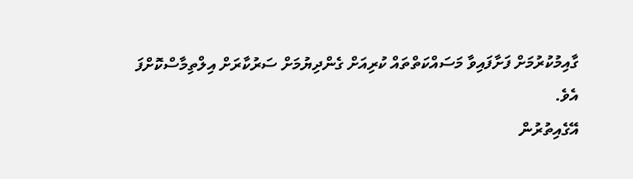ގާއިމުކުރުމަށް ފަށާފައިވާ މަސައްކަތްތައް ކުރިއަށް ގެންދިޔުމަށް ސަރުކާރަށް އިލްތިމާސްކޮށްފަ އެވެ.
އޭގެއިތުރުން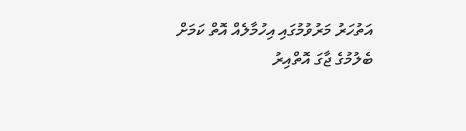އަތުހަރު މަރުވުމުގައި އިހުމާލެއް އޮތް ކަމަށް ބެލުމުގެ ޖާގަ އޮތްއިރު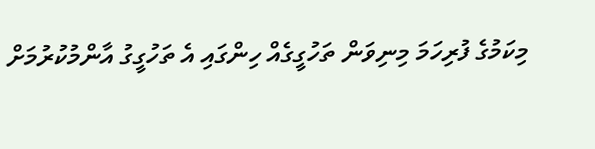މިކަމުގެ ފުރިހަމަ މިނިވަން ތަހުގީގެއް ހިންގައި އެ ތަހުގީގު އާންމުކުރުމަށް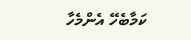ކަމާބެހޭ އެންމެހާ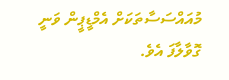މުއައްސަސާތަކަށް އެމްޑީޕީން ވަނީ ގޮވާލާފަ އެވެ.